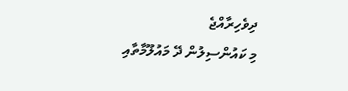ދިވެހިރާއްޖެ
މި ކައުންސިލުން ދޭ މައުލޫމާތާއި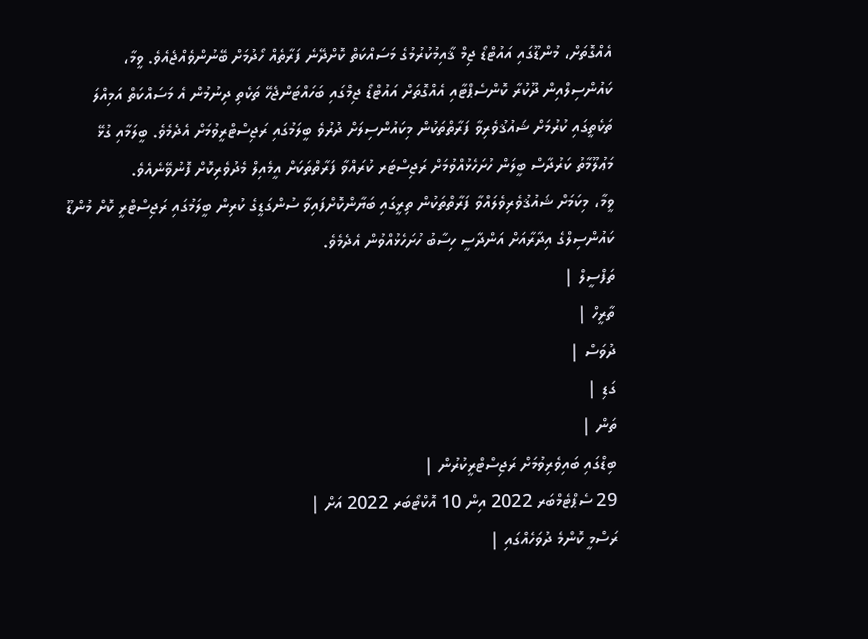އެއްގޮތަށް، މުންޑޫގައި އައުޓްޑޯ ޖިމް ޤާއިމުކުރުމުގެ މަސައްކަތް ކޮށްދޭނެ ފަރާތެއް ހޯދުމަށް ބޭނުންވެއްޖެއެވެ. ވީމާ، ކައުންސިލްއިން ދޫކުރާ ކޮންސެޕްޓާއި އެއްގޮތަށް އައުޓްޑޯ ޖިމްގައި ބަހައްޓަންޖެހޭ ތަކެތި ދިނުމުން އެ މަސައްކަތް އަމިއްލަ ތަކެތީގައި ކުރުމަށް ޝައުޤުވެރިވާ ފަރާތްތަކުން މިކައުންސިލަށް ދުރުވެ ބީލަމުގައި ރަޖިސްޓްރީވުމަށް އެދެމެވެ. ބީލަމާއި ގުޅޭ މަޢުލޫމާތު ކަރުދާސް ބީލަން ހުށަހެޅުއްވުމަށް ރަޖިސްޓަރ ކުރައްވާ ފަރާތްތަކަށް އީމެއިލް މެދުވެރިކޮށް ފޮނުވޭނެއެވެ.
ވީމާ، މިކަމަށް ޝައުޤުވެރިވެލައްވާ ފަރާތްތަކުން ތިރީގައި ބަޔާންކޮށްފައިވާ ސުންގަޑީގެ ކުރިން ބީލަމުގައި ރަޖިސްޓްރީ ކޮށް މުންޑޫ ކައުންސިލްގެ އިދާރާއަށް އަންދާސީ ހިސާބު ހުށަހެޅުއްވުން އެދެމެވެ.
ތަފްސީލް |
ތާރީހް |
ދުވަސް |
ގަޑި |
ތަން |
ބިޑްގައި ބައިވެރިވުމަށް ރަޖިސްޓްރީކުރުން |
29 ސެޕްޓެމްބަރ 2022 އިން 10 އޮކްޓޯބަރ 2022 އަށް |
ރަސްމީ ކޮންމެ ދުވަހެއްގައި |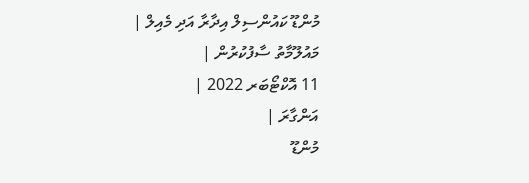މުންޑޫ ކައުންސިލް އިދާރާ އަދި މެއިލް |
މައުލޫމާތު ސާފުކުރުން |
11 އޮކްޓޯބަރ 2022 |
އަންގާރަ |
މުންޑޫ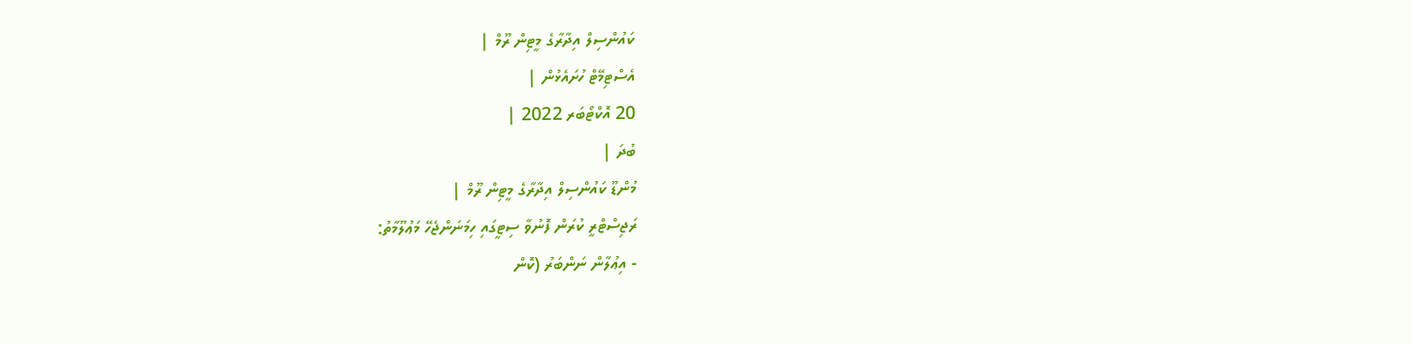ކައުންސިލް އިދާރާގެ މީޓިން ރޫމް |
އެސްޓިމޭޓް ހުށައެޅުން |
20 އޮކްޓޯބަރ 2022 |
ބުދަ |
މުންޑޫ ކައުންސިލް އިދާރާގެ މީޓިން ރޫމް |
ރަޖިސްޓްރީ ކުރަން ފޮނުވާ ސިޓީގައި ހިމަނަންޖެހޭ މަޢުލޫމާތު:
- އިޢުލާން ނަންބަރު (ކޮން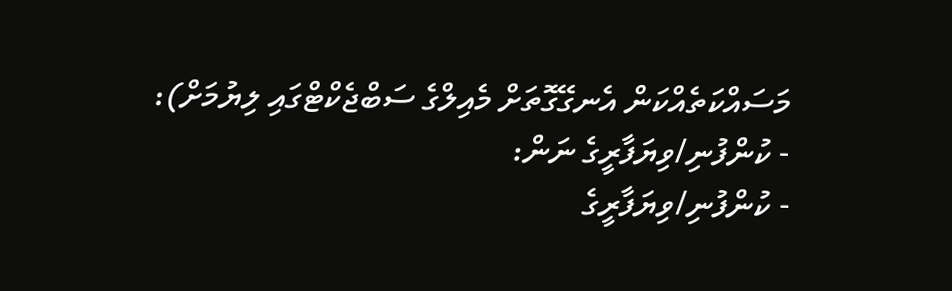މަސައްކަތެއްކަން އެނގޭގޮތަށް މެއިލްގެ ސަބްޖެކްޓްގައި ލިޔުމަށް):
- ކުންފުނި/ވިޔަފާރީގެ ނަން:
- ކުންފުނި/ވިޔަފާރީގެ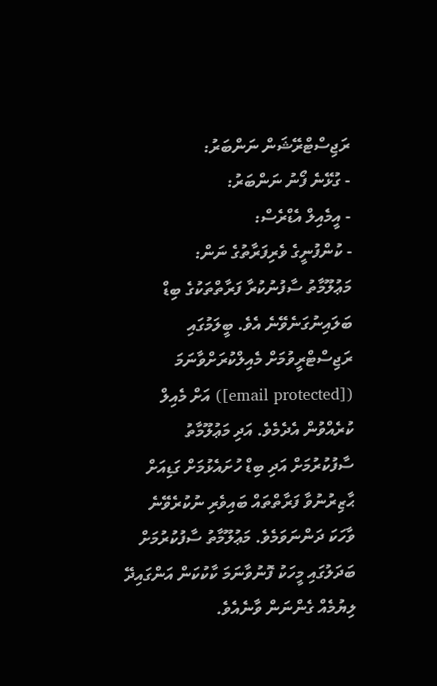ރަޖިސްޓްރޭޝަން ނަންބަރު:
- ގުޅޭނެ ފޯނު ނަންބަރު:
- އީމެއިލް އެޑްރެސް:
- ކުންފުނީގެ ވެރިފަރާތުގެ ނަން:
މަޢުލޫމާތު ސާފުނުކުރާ ފަރާތްތަކުގެ ބިޑް ބަލައިނުގަނެވޭނެ އެވެ. ބީލަމުގައި ރަޖިސްޓްރީވުމަށް މެއިލްކުރަށްވާނަމަ ([email protected]) އަށް މެއިލް ކުރެއްވުން އެދެމެވެ. އަދި މަޢުލޫމާތު ސާފުކުރުމަށް އަދި ބިޑް ހުށައެޅުމަށް ގަޑިއަށް ޙާޒިރުނުވާ ފަރާތްތައް ބައިވެރި ނުކުރެވޭނެ ވާހަކަ ދަންނަވަމެވެ. މަޢުލޫމާތު ސާފުކުރުމަށް ބަދަލުގައި މީހަކު ފޮނުވާނަމަ ކާކުކަން އަންގައިދޭ ލިޔުމެއް ގެންނަން ވާނެއެވެ.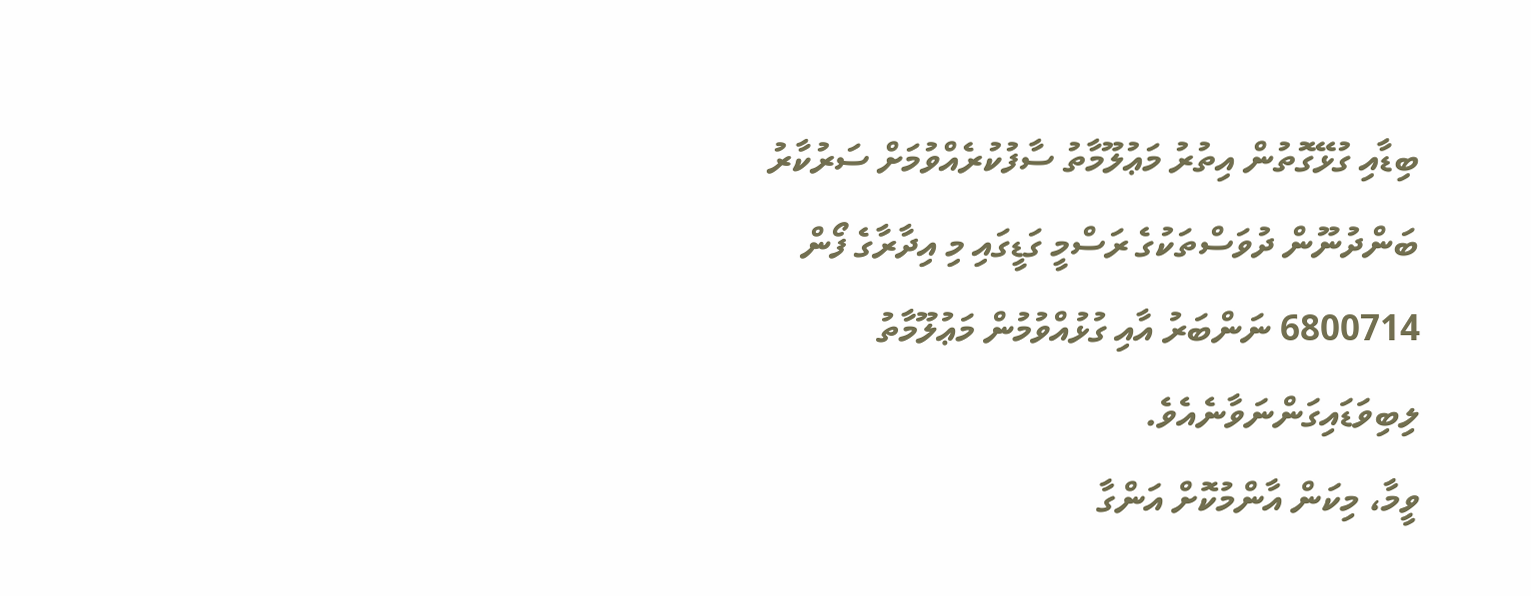ބިޑާއި ގުޅޭގޮތުން އިތުރު މަޢުލޫމާތު ސާފުކުރެއްވުމަށް ސަރުކާރު ބަންދުނޫން ދުވަސްތަކުގެ ރަސްމީ ގަޑީގައި މި އިދާރާގެ ފޯން 6800714 ނަންބަރު އާއި ގުޅުއްވުމުން މަޢުލޫމާތު ލިބިވަޑައިގަންނަވާނެއެވެ.
ވީމާ، މިކަން އާންމުކޮށް އަންގާ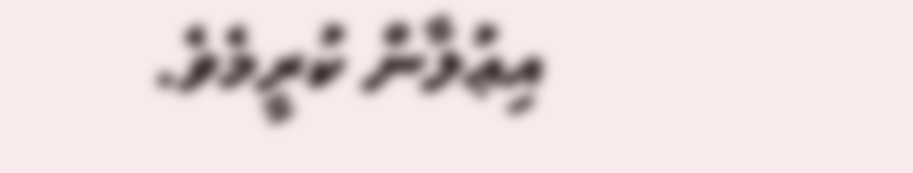އިޢުލާން ކުރީމެވެ.